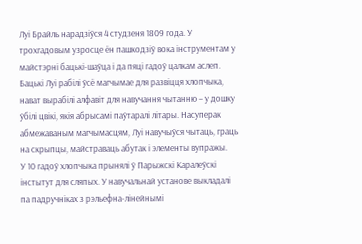Луі Брайль нарадзіўся 4 студзеня 1809 года. У трохгадовым узросце ён пашкодзіў вока інструментам у майстэрні бацькі-шаўца і да пяці гадоў цалкам аслеп. Бацькі Луі рабілі ўсё магчымае для развіцця хлопчыка, нават вырабілі алфавіт для навучання чытанню – у дошку ўбілі цвікі, якія абрысамі паўтаралі літары. Насуперак абмежаваным магчымасцям, Луі навучыўся чытаць, граць на скрыпцы, майстраваць абутак і элементы вупражы.
У 10 гадоў хлопчыка прынялі ў Парыжскі Каралеўскі інстытут для сляпых. У навучальнай установе выкладалі па падручніках з рэльефна-лінейнымі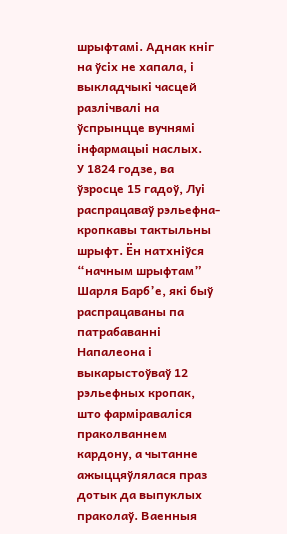шрыфтамі. Аднак кніг на ўсіх не хапала, і выкладчыкі часцей разлічвалі на ўспрынцце вучнямі інфармацыі наслых.
У 1824 годзе, ва ўзросце 15 гадоў, Луі распрацаваў рэльефна-кропкавы тактыльны шрыфт. Ён натхніўся “начным шрыфтам” Шарля Барб’е, які быў распрацаваны па патрабаванні Напалеона і выкарыстоўваў 12 рэльефных кропак, што фарміраваліся праколваннем кардону, а чытанне ажыццяўлялася праз дотык да выпуклых праколаў. Ваенныя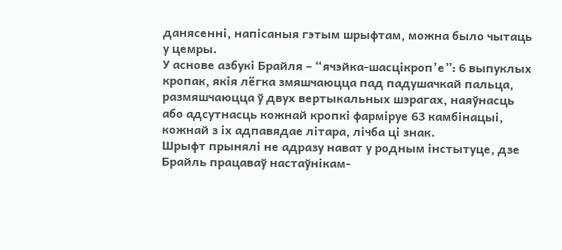данясенні, напісаныя гэтым шрыфтам, можна было чытаць у цемры.
У аснове азбукі Брайля – “ячэйка-шасцікроп’е”: 6 выпуклых кропак, якія лёгка змяшчаюцца пад падушачкай пальца, размяшчаюцца ў двух вертыкальных шэрагах, наяўнасць або адсутнасць кожнай кропкі фарміруе 63 камбінацыі, кожнай з іх адпавядае літара, лічба ці знак.
Шрыфт прынялі не адразу нават у родным інстытуце, дзе Брайль працаваў настаўнікам-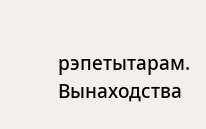рэпетытарам. Вынаходства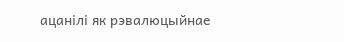ацанілі як рэвалюцыйнае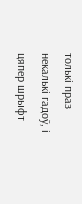толькі праз некалькі гадоў, і цяпер шрыфт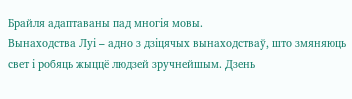Брайля адаптаваны пад многія мовы.
Вынаходства Луі – адно з дзіцячых вынаходстваў, што змяняюць свет і робяць жыццё людзей зручнейшым. Дзень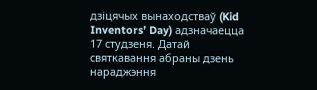дзіцячых вынаходстваў (Kid Inventors’ Day) адзначаецца 17 студзеня. Датай святкавання абраны дзень нараджэння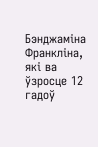Бэнджаміна Франкліна, які ва ўзросце 12 гадоў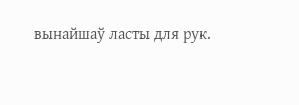вынайшаў ласты для рук.